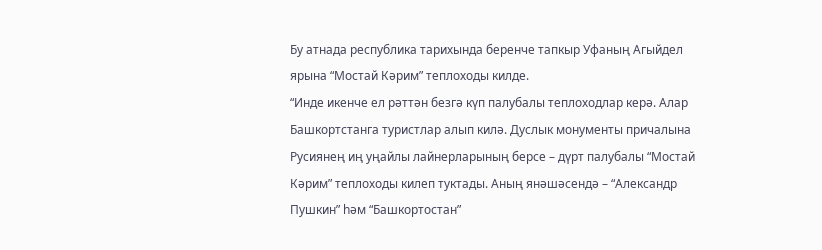Бу атнада республика тарихында беренче тапкыр Уфаның Агыйдел ярына “Мостай Кәрим” теплоходы килде.
“Инде икенче ел рәттән безгә күп палубалы теплоходлар керә. Алар Башкортстанга туристлар алып килә. Дуслык монументы причалына Русиянең иң уңайлы лайнерларының берсе – дүрт палубалы “Мостай Кәрим” теплоходы килеп туктады. Аның янәшәсендә – “Александр Пушкин” һәм “Башкортостан”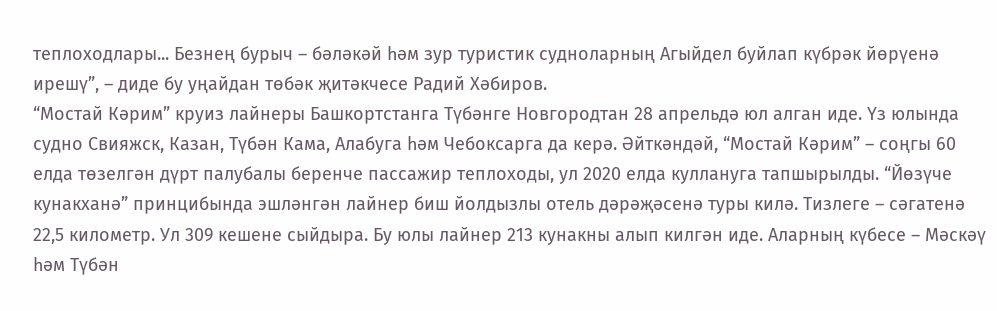теплоходлары... Безнең бурыч – бәләкәй һәм зур туристик судноларның Агыйдел буйлап күбрәк йөрүенә ирешү”, – диде бу уңайдан төбәк җитәкчесе Радий Хәбиров.
“Мостай Кәрим” круиз лайнеры Башкортстанга Түбәнге Новгородтан 28 апрельдә юл алган иде. Үз юлында судно Свияжск, Казан, Түбән Кама, Алабуга һәм Чебоксарга да керә. Әйткәндәй, “Мостай Кәрим” – соңгы 60 елда төзелгән дүрт палубалы беренче пассажир теплоходы, ул 2020 елда куллануга тапшырылды. “Йөзүче кунакханә” принцибында эшләнгән лайнер биш йолдызлы отель дәрәҗәсенә туры килә. Тизлеге – сәгатенә 22,5 километр. Ул 309 кешене сыйдыра. Бу юлы лайнер 213 кунакны алып килгән иде. Аларның күбесе – Мәскәү һәм Түбән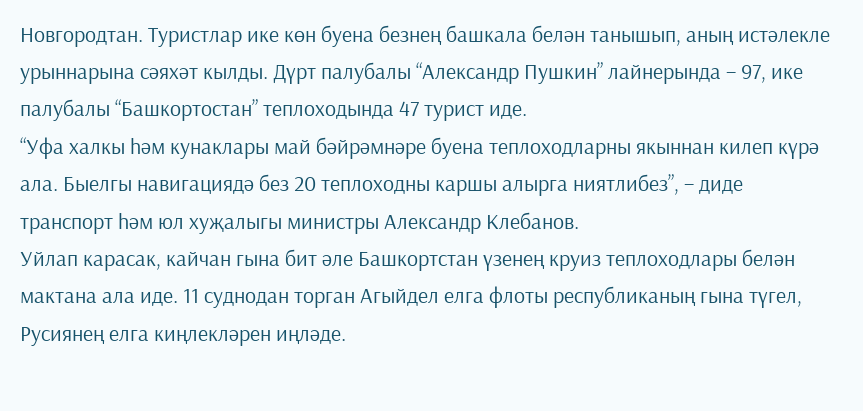Новгородтан. Туристлар ике көн буена безнең башкала белән танышып, аның истәлекле урыннарына сәяхәт кылды. Дүрт палубалы “Александр Пушкин” лайнерында – 97, ике палубалы “Башкортостан” теплоходында 47 турист иде.
“Уфа халкы һәм кунаклары май бәйрәмнәре буена теплоходларны якыннан килеп күрә ала. Быелгы навигациядә без 20 теплоходны каршы алырга ниятлибез”, – диде транспорт һәм юл хуҗалыгы министры Александр Клебанов.
Уйлап карасак, кайчан гына бит әле Башкортстан үзенең круиз теплоходлары белән мактана ала иде. 11 суднодан торган Агыйдел елга флоты республиканың гына түгел, Русиянең елга киңлекләрен иңләде.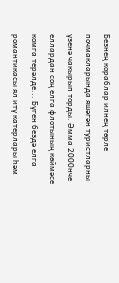Безнең кораблар илнең төрле почмакларында яшәгән туристларны үзенә чакырып торды. Әмма 2000нче еллардан соң елга флотының көймәсе комга терәлде... Бүген бездә елга романтикасы ял итү катерлары һәм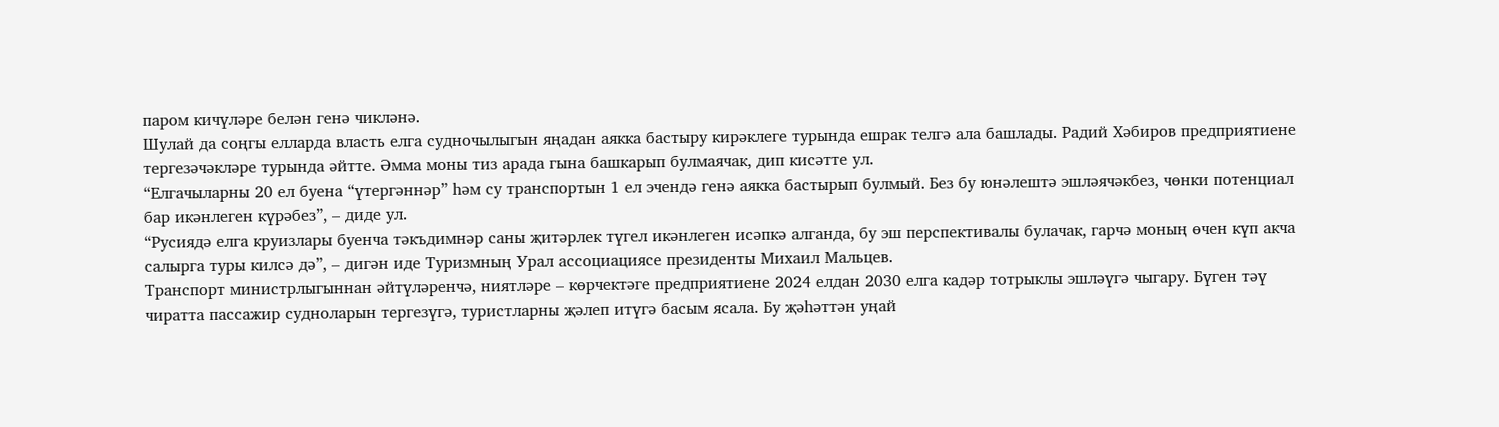паром кичүләре белән генә чикләнә.
Шулай да соңгы елларда власть елга судночылыгын яңадан аякка бастыру кирәклеге турында ешрак телгә ала башлады. Радий Хәбиров предприятиене тергезәчәкләре турында әйтте. Әмма моны тиз арада гына башкарып булмаячак, дип кисәтте ул.
“Елгачыларны 20 ел буена “үтергәннәр” һәм су транспортын 1 ел эчендә генә аякка бастырып булмый. Без бу юнәлештә эшләячәкбез, чөнки потенциал бар икәнлеген күрәбез”, – диде ул.
“Русиядә елга круизлары буенча тәкъдимнәр саны җитәрлек түгел икәнлеген исәпкә алганда, бу эш перспективалы булачак, гарчә моның өчен күп акча салырга туры килсә дә”, – дигән иде Туризмның Урал ассоциациясе президенты Михаил Мальцев.
Транспорт министрлыгыннан әйтүләренчә, ниятләре – көрчектәге предприятиене 2024 елдан 2030 елга кадәр тотрыклы эшләүгә чыгару. Бүген тәү чиратта пассажир судноларын тергезүгә, туристларны җәлеп итүгә басым ясала. Бу җәһәттән уңай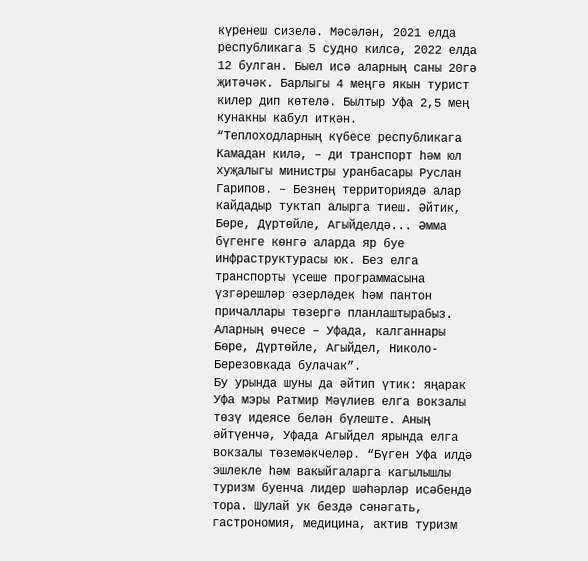күренеш сизелә. Мәсәлән, 2021 елда республикага 5 судно килсә, 2022 елда 12 булган. Быел исә аларның саны 20гә җитәчәк. Барлыгы 4 меңгә якын турист килер дип көтелә. Былтыр Уфа 2,5 мең кунакны кабул иткән.
“Теплоходларның күбесе республикага Камадан килә, – ди транспорт һәм юл хуҗалыгы министры уранбасары Руслан Гарипов. – Безнең территориядә алар кайдадыр туктап алырга тиеш. Әйтик, Бөре, Дүртөйле, Агыйделдә... Әмма бүгенге көнгә аларда яр буе инфраструктурасы юк. Без елга транспорты үсеше программасына үзгәрешләр әзерләдек һәм пантон причаллары төзергә планлаштырабыз. Аларның өчесе – Уфада, калганнары Бөре, Дүртөйле, Агыйдел, Николо-Березовкада булачак”.
Бу урында шуны да әйтип үтик: яңарак Уфа мэры Ратмир Мәүлиев елга вокзалы төзү идеясе белән бүлеште. Аның әйтүенчә, Уфада Агыйдел ярында елга вокзалы төземәкчеләр. “Бүген Уфа илдә эшлекле һәм вакыйгаларга кагылышлы туризм буенча лидер шәһәрләр исәбендә тора. Шулай ук бездә сәнәгать, гастрономия, медицина, актив туризм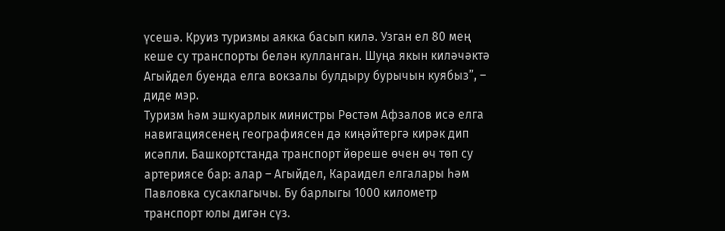үсешә. Круиз туризмы аякка басып килә. Узган ел 80 мең кеше су транспорты белән кулланган. Шуңа якын киләчәктә Агыйдел буенда елга вокзалы булдыру бурычын куябыз”, – диде мэр.
Туризм һәм эшкуарлык министры Рөстәм Афзалов исә елга навигациясенең географиясен дә киңәйтергә кирәк дип исәпли. Башкортстанда транспорт йөреше өчен өч төп су артериясе бар: алар – Агыйдел, Караидел елгалары һәм Павловка сусаклагычы. Бу барлыгы 1000 километр транспорт юлы дигән сүз.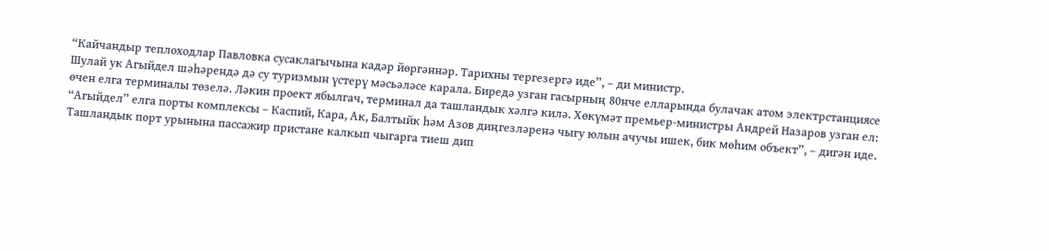“Кайчандыр теплоходлар Павловка сусаклагычына кадәр йөргәннәр. Тарихны тергезергә иде”, – ди министр.
Шулай ук Агыйдел шәһәрендә дә су туризмын үстерү мәсьәләсе карала. Биредә узган гасырның 80нче елларында булачак атом электрстанциясе өчен елга терминалы төзелә. Ләкин проект ябылгач, терминал да ташландык хәлгә килә. Хөкүмәт премьер-министры Андрей Назаров узган ел: “Агыйдел” елга порты комплексы – Каспий, Кара, Ак, Балтыйк һәм Азов диңгезләренә чыгу юлын ачучы ишек, бик мөһим объект”, – дигән иде.
Ташландык порт урынына пассажир пристане калкып чыгарга тиеш дип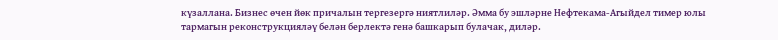күзаллана. Бизнес өчен йөк причалын тергезергә ниятлиләр. Әмма бу эшләрне Нефтекама-Агыйдел тимер юлы тармагын реконструкцияләү белән берлектә генә башкарып булачак, диләр.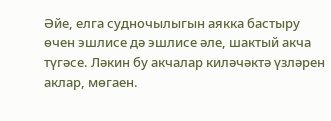Әйе, елга судночылыгын аякка бастыру өчен эшлисе дә эшлисе әле, шактый акча түгәсе. Ләкин бу акчалар киләчәктә үзләрен аклар, мөгаен.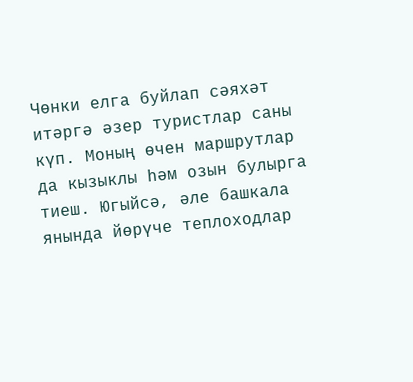Чөнки елга буйлап сәяхәт итәргә әзер туристлар саны күп. Моның өчен маршрутлар да кызыклы һәм озын булырга тиеш. Югыйсә, әле башкала янында йөрүче теплоходлар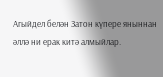Агыйдел белән Затон күпере яныннан әллә ни ерак китә алмыйлар.